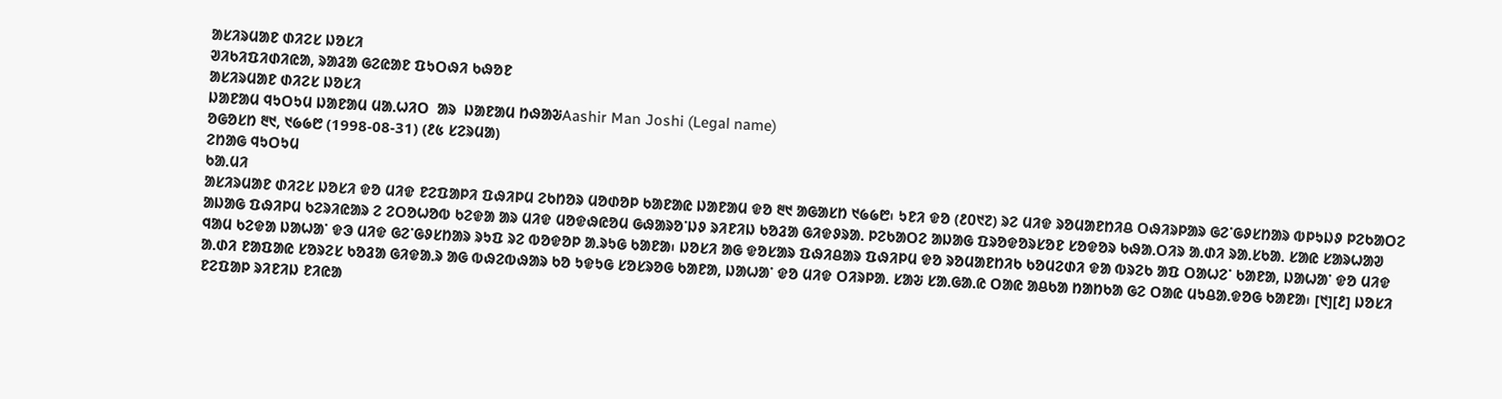ᱟᱥᱤᱨᱢᱟᱱ ᱰᱤᱮᱥ ᱡᱚᱥᱤ
ᱣᱤᱠᱤᱯᱤᱰᱤᱭᱟ, ᱨᱟᱲᱟ ᱜᱮᱭᱟᱱ ᱯᱩᱛᱷᱤ ᱠᱷᱚᱱ
ᱟᱥᱤᱨᱢᱟᱱ ᱰᱤᱮᱥ ᱡᱚᱥᱤ
ᱡᱟᱱᱟᱢ ᱧᱩᱛᱩᱢ ᱡᱟᱱᱟᱢ ᱢᱟᱹᱦᱤᱛ  ᱟᱨ  ᱡᱟᱱᱟᱢ ᱴᱷᱟᱶAashir Man Joshi (Legal name)
ᱚᱜᱚᱥᱴ ᱓᱑, ᱑᱙᱙᱘ (1998-08-31) (᱒᱕ ᱥᱮᱨᱢᱟ)
ᱮᱴᱟᱜ ᱧᱩᱛᱩᱢ
ᱠᱟᱹᱢᱤ
ᱟᱥᱤᱨᱢᱟᱱ ᱰᱤᱮᱥ ᱡᱚᱥᱤ ᱫᱚ ᱢᱤᱫ ᱱᱮᱯᱟᱞᱤ ᱯᱷᱤᱞᱢ ᱮᱠᱴᱚᱨ ᱢᱚᱰᱚᱞ ᱠᱟᱱᱟᱭ ᱡᱟᱱᱟᱢ ᱫᱚ ᱓᱑ ᱟᱜᱟᱥᱴ ᱑᱙᱙᱘᱾ ᱩᱱᱤ ᱫᱚ (᱒᱐᱑᱗) ᱨᱮ ᱢᱤᱫ ᱨᱚᱢᱟᱱᱴᱤᱪ ᱛᱷᱤᱨᱞᱟᱨ ᱜᱮᱸᱜᱽᱥᱴᱟᱨ ᱵᱞᱩᱡᱽ ᱞᱮᱠᱟᱛᱮ ᱟᱡᱟᱜ ᱯᱷᱤᱞᱢ ᱠᱮᱨᱤᱭᱟᱨ ᱮ ᱮᱛᱚᱦᱚᱵ ᱠᱮᱫᱟ ᱟᱨ ᱢᱤᱫ ᱢᱚᱫᱷᱭᱚᱢ ᱜᱷᱟᱨᱚᱸᱡᱽ ᱨᱤᱱᱤᱡ ᱠᱚᱲᱟ ᱜᱤᱫᱽᱨᱟᱹ ᱞᱮᱠᱟᱛᱮ ᱟᱡᱟᱜ ᱯᱨᱚᱫᱚᱨᱥᱚᱱ ᱥᱚᱫᱚᱨ ᱠᱷᱟᱹᱛᱤᱨ ᱟᱹᱰᱤ ᱨᱟᱹᱥᱠᱟᱹ ᱥᱟᱭ ᱥᱟᱨᱦᱟᱣ ᱧᱟᱢ ᱠᱮᱫᱟ ᱡᱟᱦᱟᱸ ᱫᱳ ᱢᱤᱫ ᱜᱮᱸᱜᱽᱥᱴᱟᱨ ᱨᱩᱯ ᱨᱮ ᱵᱚᱫᱚᱞ ᱟᱹᱨᱩᱜ ᱠᱟᱱᱟ᱾ ᱡᱚᱥᱤ ᱟᱜ ᱫᱚᱥᱟᱨ ᱯᱷᱤᱪᱟᱨ ᱯᱷᱤᱞᱢ ᱫᱚ ᱨᱚᱢᱟᱱᱴᱤᱠ ᱠᱚᱢᱮᱰᱤ ᱫᱟ ᱵᱨᱮᱠ ᱟᱯ ᱛᱟᱦᱮᱸ ᱠᱟᱱᱟ, ᱡᱟᱦᱟᱸ ᱫᱚ ᱢᱤᱫ ᱟᱹᱰᱤ ᱱᱟᱯᱟᱭ ᱥᱚᱨᱮᱥ ᱠᱚᱲᱟ ᱜᱤᱫᱟᱹᱨ ᱟᱜ ᱵᱷᱮᱵᱷᱟᱨ ᱠᱚ ᱩᱫᱩᱜ ᱥᱚᱥᱨᱚᱜ ᱠᱟᱱᱟ, ᱡᱟᱦᱟᱸ ᱫᱚ ᱢᱤᱫ ᱛᱤᱨᱞᱟᱹ ᱥᱟᱶ ᱥᱟᱹᱜᱟᱹᱭ ᱛᱟᱭ ᱟᱪᱠᱟ ᱴᱟᱴᱠᱟ ᱜᱮ ᱛᱟᱭ ᱢᱩᱪᱟᱹᱫᱚᱜ ᱠᱟᱱᱟ᱾ [᱑][᱒] ᱡᱚᱥᱤ ᱱᱮᱯᱟᱞ ᱨᱤᱱᱤᱡ ᱱᱤᱭᱟ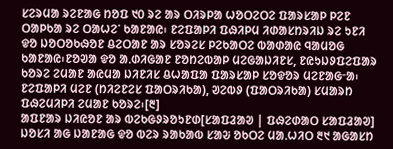ᱥᱮᱨᱢᱟ ᱨᱮᱱᱟᱜ ᱴᱚᱯ ᱑᱐ ᱨᱮ ᱟᱨ ᱛᱤᱨᱞᱟ ᱦᱚᱛᱮᱛᱮ ᱯᱟᱨᱥᱟᱞ ᱞᱮᱱ ᱛᱟᱞᱠᱟ ᱨᱮ ᱛᱟᱦᱮᱸ ᱠᱟᱱᱟᱭ᱾ ᱱᱮᱯᱟᱞᱤ ᱯᱷᱤᱞᱢ ᱤᱰᱟᱥᱴᱨᱤᱡ ᱨᱮ ᱩᱱᱤ ᱫᱚ ᱡᱚᱛᱚᱠᱷᱚᱱ ᱪᱮᱛᱟᱱ ᱟᱨ ᱥᱚᱨᱮᱥ ᱞᱮᱠᱟᱛᱮ ᱵᱟᱰᱟᱭ ᱧᱟᱢᱚᱜ ᱠᱟᱱᱟᱭ᱾ᱱᱚᱣᱟ ᱫᱚ ᱟᱹᱰᱤᱜᱟᱱ ᱱᱚᱴᱮᱵᱟᱞ ᱢᱮᱜᱟᱡᱤᱱᱥ, ᱱᱭᱩᱡᱽᱯᱮᱯᱟᱨ ᱠᱚᱨᱮ ᱮᱢᱟᱱ ᱟᱭᱢᱟ ᱡᱤᱱᱤᱥ ᱪᱦᱟᱯᱟ ᱯᱟᱨᱥᱟᱞ ᱥᱚᱫᱚᱨ ᱢᱮᱱᱟᱜᱼᱟ᱾ ᱱᱮᱯᱟᱞᱤ ᱢᱮᱱ (ᱴᱤᱮᱱᱮᱥ ᱯᱟᱛᱨᱤᱠᱟ), ᱣᱮᱵᱽ (ᱯᱟᱛᱨᱤᱠᱟ) ᱥᱢᱟᱨᱴ ᱯᱷᱮᱢᱤᱞᱤ ᱮᱢᱟᱱ ᱠᱚᱨᱮ᱾[᱓]
ᱟᱯᱱᱟᱨ ᱡᱤᱭᱚᱱ ᱟᱨ ᱵᱮᱠᱜᱽᱨᱚᱩᱱᱰ[ᱥᱟᱯᱲᱟᱣ | ᱯᱷᱮᱰᱟᱛ ᱥᱟᱯᱲᱟᱣ]
ᱡᱚᱥᱤ ᱟᱜ ᱡᱟᱱᱟᱜ ᱫᱚ ᱵᱮᱨ ᱨᱟᱠᱟᱵ ᱥᱟᱶ ᱚᱠᱛᱮ ᱢᱟᱹᱦᱤᱛ ᱓᱑ ᱟᱜᱟᱥᱴ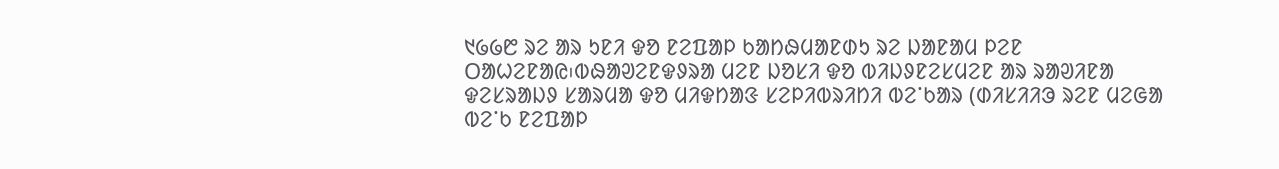᱑᱙᱙᱘ ᱨᱮ ᱟᱨ ᱩᱱᱤ ᱫᱚ ᱱᱮᱯᱟᱞ ᱠᱟᱴᱷᱢᱟᱱᱰᱩ ᱨᱮ ᱡᱟᱱᱟᱢ ᱞᱮᱱ ᱛᱟᱦᱮᱱᱟᱭ᱾ᱵᱷᱟᱣᱮᱱᱫᱽᱨᱟ ᱢᱮᱱ ᱡᱚᱥᱤ ᱫᱚ ᱵᱤᱡᱽᱱᱮᱥᱢᱮᱱ ᱟᱨ ᱨᱟᱣᱤᱱᱟ ᱫᱮᱥᱨᱟᱡᱽ ᱥᱟᱨᱢᱟ ᱫᱚ ᱢᱤᱫᱴᱟᱝ ᱥᱮᱞᱤᱵᱨᱤᱴᱤ ᱵᱮᱸᱠᱟᱨ (ᱰᱤᱥᱤᱤᱳ ᱨᱮᱱ ᱢᱮᱜᱟ ᱵᱮᱸᱠ ᱱᱮᱯᱟᱞ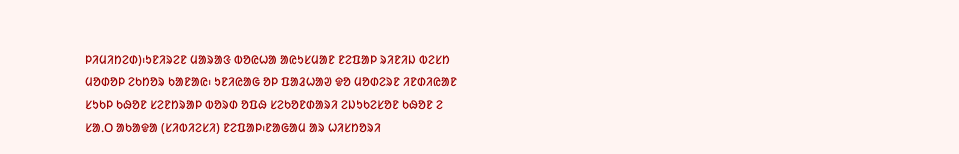ᱞᱤᱢᱤᱴᱮᱰ)᱾ᱩᱱᱤᱨᱮᱱ ᱢᱟᱨᱟᱝ ᱵᱚᱭᱦᱟ ᱟᱭᱩᱥᱢᱟᱱ ᱱᱮᱯᱟᱞ ᱨᱤᱱᱤᱡ ᱵᱮᱥᱴ ᱢᱚᱰᱚᱞ ᱮᱠᱴᱚᱨ ᱠᱟᱱᱟᱭ᱾ ᱩᱱᱤᱭᱟᱜ ᱚᱞ ᱯᱟᱲᱦᱟᱣ ᱫᱚ ᱢᱚᱰᱮᱨᱱ ᱤᱱᱰᱤᱭᱟᱱ ᱥᱩᱠᱞ ᱠᱷᱚᱱ ᱥᱮᱱᱴᱨᱟᱞ ᱵᱚᱨᱰ ᱚᱯᱷ ᱥᱮᱠᱚᱱᱰᱟᱨᱤ ᱮᱡᱩᱠᱮᱥᱚᱱ ᱠᱷᱚᱱ ᱮ ᱥᱟᱹᱛ ᱟᱠᱟᱫᱟ (ᱥᱤᱵᱤᱮᱥᱤ) ᱱᱮᱯᱟᱞ᱾ᱱᱟᱜᱟᱢ ᱟᱨ ᱦᱤᱥᱴᱚᱨᱤ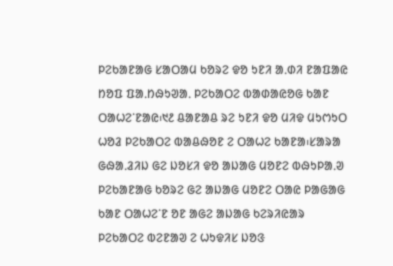ᱞᱮᱠᱟᱱᱟᱜ ᱥᱟᱛᱟᱢ ᱠᱚᱨᱮ ᱫᱚ ᱩᱱᱤ ᱟᱹᱰᱤ ᱱᱟᱯᱟᱭ ᱴᱚᱯ ᱯᱟᱹᱴᱷᱩᱣᱟᱹ ᱞᱮᱠᱟᱛᱮ ᱵᱟᱰᱟᱭᱚᱜ ᱠᱟᱱ ᱛᱟᱦᱮᱸᱱᱟᱭ᱾᱑᱒ ᱪᱟᱱᱟᱪ ᱨᱮ ᱩᱱᱤ ᱫᱚ ᱢᱤᱫ ᱢᱩᱬᱩᱛ ᱦᱚᱲ ᱞᱮᱠᱟᱛᱮ ᱵᱟᱪᱷᱚᱱ ᱮ ᱛᱟᱦᱮ ᱠᱟᱱᱟ᱾ᱥᱟᱨᱟ ᱜᱷᱟᱹᱲᱤᱡ ᱜᱮ ᱡᱚᱥᱤ ᱫᱚ ᱟᱡᱟᱜ ᱢᱚᱱᱮ ᱵᱷᱩᱞᱟᱹᱣ ᱞᱮᱠᱟᱱᱟᱜ ᱠᱚᱨᱮ ᱜᱮ ᱟᱡᱟᱜ ᱢᱚᱱᱮ ᱛᱟᱭ ᱞᱟᱜᱟᱜ ᱠᱟᱱ ᱛᱟᱦᱮᱸᱱ ᱚᱱ ᱟᱜᱮ ᱟᱡᱟᱜ ᱠᱮᱨᱤᱭᱟᱨ ᱞᱮᱠᱟᱛᱮ ᱵᱮᱱᱟᱣ ᱮ ᱦᱩᱫᱤᱥ ᱡᱚᱝ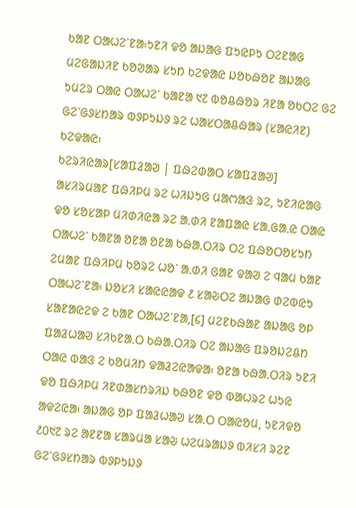ᱠᱟᱱ ᱛᱟᱦᱮᱸᱱᱟ᱾ᱩᱱᱤ ᱫᱚ ᱟᱡᱟᱜ ᱯᱩᱭᱞᱩ ᱛᱮᱱᱟᱜ ᱢᱮᱜᱟᱡᱤᱱ ᱠᱚᱣᱟᱨ ᱥᱩᱴ ᱠᱮᱫᱟᱭ ᱡᱚᱠᱷᱚᱱ ᱟᱡᱟᱜ ᱩᱢᱮᱨ ᱛᱟᱭ ᱛᱟᱦᱮᱸ ᱠᱟᱱᱟ ᱑᱗ ᱵᱚᱪᱷᱚᱨ ᱤᱱᱟ ᱚᱠᱛᱮ ᱜᱮ ᱜᱮᱸᱜᱽᱥᱴᱟᱨ ᱵᱽᱞᱩᱡᱽ ᱨᱮ ᱦᱟᱥᱛᱟᱪᱷᱟᱨ (ᱥᱟᱭᱤᱱ) ᱠᱮᱫᱟᱭ᱾
ᱠᱮᱨᱤᱭᱟᱨ[ᱥᱟᱯᱲᱟᱣ | ᱯᱷᱮᱰᱟᱛ ᱥᱟᱯᱲᱟᱣ]
ᱟᱥᱤᱨᱢᱟᱱ ᱯᱷᱤᱞᱢ ᱨᱮ ᱦᱤᱡᱩᱜ ᱢᱟᱬᱟᱝ ᱨᱮ, ᱩᱱᱤᱭᱟᱜ ᱫᱚ ᱥᱚᱥᱟᱞ ᱢᱤᱰᱤᱭᱟ ᱨᱮ ᱟᱹᱰᱤ ᱱᱟᱯᱟᱭ ᱥᱟᱹᱜᱟᱹᱭ ᱛᱟᱭ ᱛᱟᱦᱮᱸ ᱠᱟᱱᱟ ᱚᱱᱟ ᱚᱱᱟ ᱠᱷᱟᱹᱛᱤᱨ ᱛᱮ ᱯᱷᱚᱛᱚᱥᱩᱴ ᱮᱢᱟᱱ ᱯᱷᱤᱞᱢ ᱠᱚᱨᱮ ᱦᱚᱸ ᱟᱹᱰᱤ ᱜᱟᱱ ᱫᱟᱣ ᱮ ᱧᱟᱢ ᱠᱟᱱ ᱛᱟᱦᱮᱸᱱᱟ᱾ ᱡᱚᱥᱤ ᱥᱟᱭᱭᱟᱫ ᱒ ᱥᱟᱶᱛᱮ ᱟᱡᱟᱜ ᱰᱮᱵᱭᱩ ᱥᱟᱱᱟᱭᱮᱫ ᱮ ᱠᱟᱱ ᱛᱟᱦᱮᱸᱱᱟ,[᱔] ᱢᱮᱱᱠᱷᱟᱱ ᱟᱡᱟᱜ ᱚᱞ ᱯᱟᱲᱦᱟᱣ ᱥᱤᱠᱱᱟᱹᱛ ᱠᱷᱟᱹᱛᱤᱨ ᱛᱮ ᱟᱡᱟᱜ ᱯᱨᱚᱡᱮᱪᱴ ᱛᱟᱭ ᱵᱟᱝ ᱮ ᱠᱚᱢᱤᱴ ᱫᱟᱲᱮᱭᱟᱫᱟ᱾ ᱚᱱᱟ ᱠᱷᱟᱹᱛᱤᱨ ᱩᱱᱤ ᱫᱚ ᱯᱷᱤᱞᱢ ᱤᱱᱰᱟᱥᱴᱨᱤᱡ ᱠᱷᱚᱱ ᱫᱚ ᱵᱟᱦᱨᱮ ᱦᱩᱭ ᱟᱫᱮᱭᱟ᱾ ᱟᱡᱟᱜ ᱚᱞ ᱯᱟᱲᱦᱟᱣ ᱥᱟᱹᱛ ᱛᱟᱭᱚᱢ, ᱩᱱᱤᱫᱚ ᱒᱐᱑᱗ ᱨᱮ ᱟᱱᱱᱟ ᱥᱟᱨᱢᱟ ᱥᱟᱶ ᱦᱮᱢᱨᱟᱡᱽ ᱵᱤᱥᱤ ᱨᱮᱱ ᱜᱮᱸᱜᱽᱥᱴᱟᱨ ᱵᱽᱞᱩᱡᱽ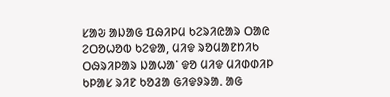ᱥᱟᱶ ᱟᱡᱟᱜ ᱯᱷᱤᱞᱢ ᱠᱮᱨᱤᱭᱟᱨ ᱛᱟᱭ ᱮᱛᱚᱦᱚᱵ ᱠᱮᱫᱟ, ᱢᱤᱫ ᱨᱚᱢᱟᱱᱴᱤᱠ ᱛᱷᱨᱤᱞᱟᱨ ᱡᱟᱦᱟᱸ ᱫᱚ ᱢᱤᱫ ᱢᱤᱰᱰᱤᱞ ᱠᱞᱟᱥ ᱨᱤᱱ ᱠᱚᱲᱟ ᱜᱤᱫᱽᱨᱟᱹ ᱟᱜ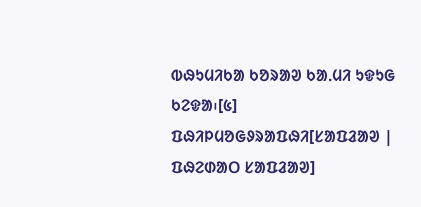ᱵᱷᱩᱢᱤᱠᱟ ᱠᱚᱨᱟᱣ ᱠᱟᱹᱢᱤ ᱩᱫᱩᱜ ᱠᱮᱫᱟ᱾[᱕]
ᱯᱷᱤᱞᱢᱚᱜᱽᱨᱟᱯᱷᱤ[ᱥᱟᱯᱲᱟᱣ | ᱯᱷᱮᱰᱟᱛ ᱥᱟᱯᱲᱟᱣ]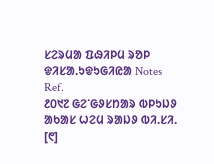ᱥᱮᱨᱢᱟ ᱯᱷᱤᱞᱢ ᱨᱚᱞ ᱫᱤᱥᱟ.ᱩᱫᱩᱜᱤᱭᱟ Notes Ref.
᱒᱐᱑᱗ ᱜᱮᱸᱜᱽᱥᱴᱟᱨ ᱵᱞᱩᱡᱽ ᱟᱠᱟᱥ ᱦᱮᱢ ᱨᱟᱡᱽ ᱵᱤ.ᱥᱤ. [᱖]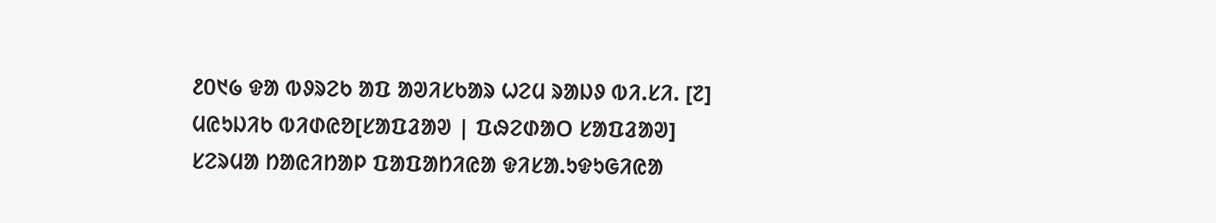᱒᱐᱑᱙ ᱫᱟ ᱵᱽᱨᱮᱠ ᱟᱯ ᱟᱣᱤᱥᱠᱟᱨ ᱦᱮᱢ ᱨᱟᱡᱽ ᱵᱤ.ᱥᱤ. [᱗]
ᱢᱭᱩᱡᱤᱠ ᱵᱤᱰᱭᱚ[ᱥᱟᱯᱲᱟᱣ | ᱯᱷᱮᱰᱟᱛ ᱥᱟᱯᱲᱟᱣ]
ᱥᱮᱨᱢᱟ ᱴᱟᱭᱤᱴᱟᱞ ᱯᱟᱯᱟᱴᱤᱭᱟ ᱫᱤᱥᱟ.ᱩᱫᱩᱜᱤᱭᱟ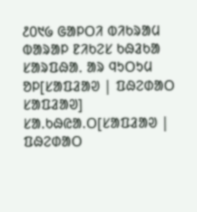᱒᱐᱑᱙ ᱜᱟᱞᱛᱤ ᱵᱤᱠᱨᱟᱢ ᱵᱟᱨᱟᱞ ᱱᱤᱠᱮᱥ ᱠᱷᱲᱠᱟ
ᱥᱟᱨᱯᱷᱟᱹ ᱟᱨ ᱧᱩᱛᱩᱢ ᱚᱞ[ᱥᱟᱯᱲᱟᱣ | ᱯᱷᱮᱰᱟᱛ ᱥᱟᱯᱲᱟᱣ]
ᱥᱟ.ᱠᱷᱭᱟ.ᱛ[ᱥᱟᱯᱲᱟᱣ | ᱯᱷᱮᱰᱟᱛ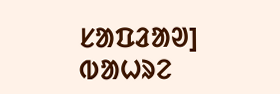ᱥᱟᱯᱲᱟᱣ]
ᱵᱟᱦᱨᱮ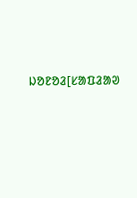ᱡᱚᱱᱚᱲ[ᱥᱟᱯᱲᱟᱣ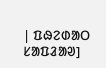| ᱯᱷᱮᱰᱟᱛ ᱥᱟᱯᱲᱟᱣ]